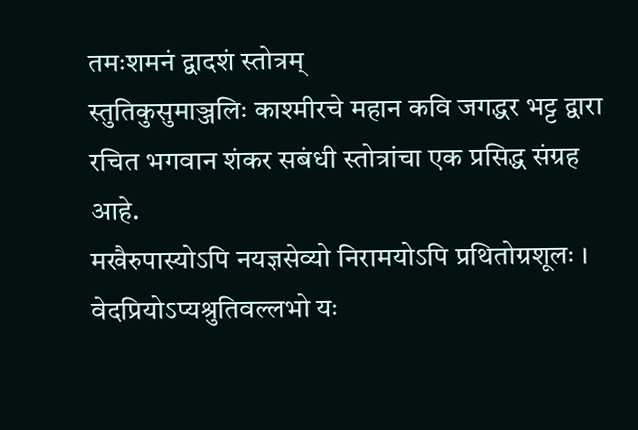तमःशमनं द्वादशं स्तोत्रम्
स्तुतिकुसुमाञ्जलिः काश्मीरचे महान कवि जगद्धर भट्ट द्वारा रचित भगवान शंकर सबंधी स्तोत्रांचा एक प्रसिद्ध संग्रह आहे.
मखैरुपास्योऽपि नयज्ञसेव्यो निरामयोऽपि प्रथितोग्रशूलः ।
वेदप्रियोऽप्यश्रुतिवल्लभो यः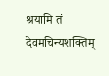श्रयामि तं देवमचिन्यशक्तिम्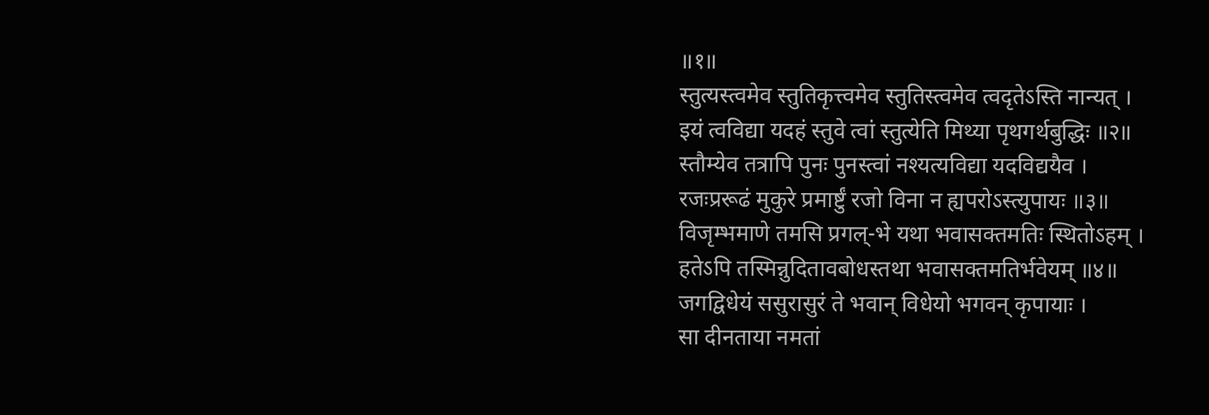॥१॥
स्तुत्यस्त्वमेव स्तुतिकृत्त्वमेव स्तुतिस्त्वमेव त्वदृतेऽस्ति नान्यत् ।
इयं त्वविद्या यदहं स्तुवे त्वां स्तुत्येति मिथ्या पृथगर्थबुद्धिः ॥२॥
स्तौम्येव तत्रापि पुनः पुनस्त्वां नश्यत्यविद्या यदविद्ययैव ।
रजःप्ररूढं मुकुरे प्रमार्ष्टुं रजो विना न ह्यपरोऽस्त्युपायः ॥३॥
विजृम्भमाणे तमसि प्रगल्-भे यथा भवासक्तमतिः स्थितोऽहम् ।
हतेऽपि तस्मिन्नुदितावबोधस्तथा भवासक्तमतिर्भवेयम् ॥४॥
जगद्विधेयं ससुरासुरं ते भवान् विधेयो भगवन् कृपायाः ।
सा दीनताया नमतां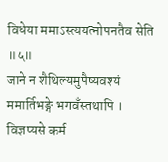विधेया ममाऽस्त्ययत्नोपनतैव सेति ॥५॥
जाने न शैथिल्यमुपैष्यवश्यं ममार्तिभङ्गे भगवँस्तथापि ।
विज्ञप्यसे कर्म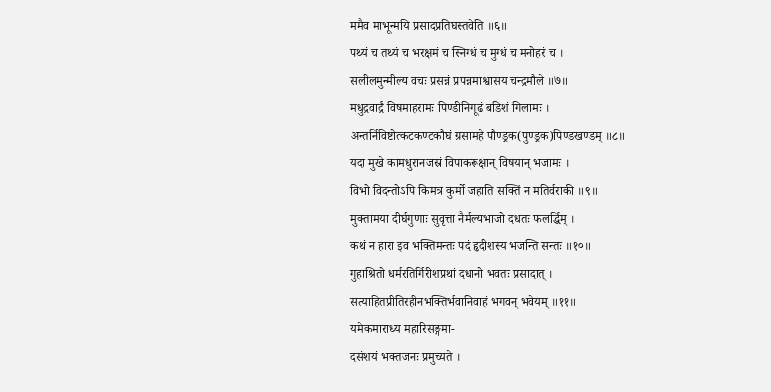ममैव माभून्मयि प्रसादप्रतिघस्तवेति ॥६॥
पथ्यं च तथ्यं च भरक्षमं च स्निग्धं च मुग्धं च मनोहरं च ।
सलीलमुन्मील्य वचः प्रसन्नं प्रपन्नमाश्वासय चन्द्रमौले ॥७॥
मधुद्रवार्द्रं विषमाहरामः पिण्डीनिगूढं बडिशं गिलामः ।
अन्तर्निविष्टोत्कटकण्टकौघं ग्रसामहे पौण्ड्रक(पुण्ड्रक)पिण्डखण्डम् ॥८॥
यदा मुखे कामधुरानजस्रं विपाकरूक्षान् विषयान् भजामः ।
विभो विदन्तोऽपि किमत्र कुर्मो जहाति सक्तिं न मतिर्वराकी ॥९॥
मुक्तामया दीर्घगुणाः सुवृत्ता नैर्मल्यभाजो दधतः फलर्द्धिम् ।
कथं न हारा इव भक्तिमन्तः पदं हृदीशस्य भजन्ति सन्तः ॥१०॥
गुहाश्रितो धर्मरतिर्गिरीशप्रथां दधानो भवतः प्रसादात् ।
सत्याहितप्रीतिरहीनभक्तिर्भवानिवाहं भगवन् भवेयम् ॥११॥
यमेकमाराध्य महारिसङ्गमा-
दसंशयं भक्तजनः प्रमुच्यते ।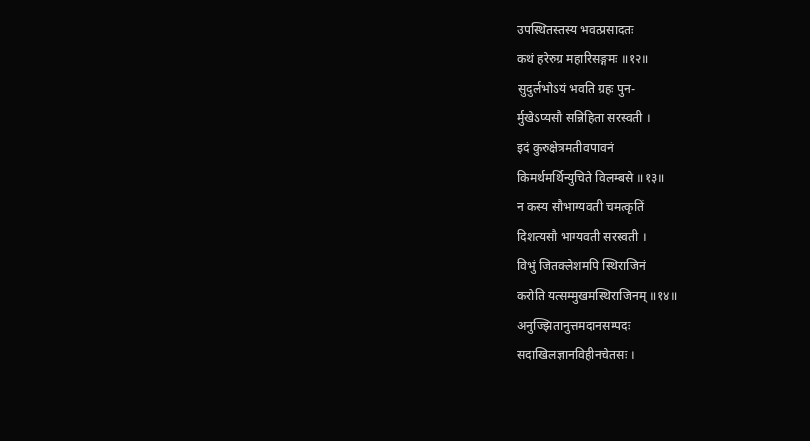उपस्थितस्तस्य भवत्प्रसादतः
कथं हरेरुग्र महारिसङ्गमः ॥१२॥
सुदुर्लभोऽयं भवति ग्रहः पुन-
र्मुखेऽप्यसौ सन्निहिता सरस्वती ।
इदं कुरुक्षेत्रमतीवपावनं
किमर्थमर्थिन्युचिते विलम्बसे ॥१३॥
न कस्य सौभाग्यवती चमत्कृतिं
दिशत्यसौ भाग्यवती सरस्वती ।
विभुं जितक्लेशमपि स्थिराजिनं
करोति यत्सम्मुखमस्थिराजिनम् ॥१४॥
अनुज्झितानुत्तमदानसम्पदः
सदाखिलज्ञानविहीनचेतसः ।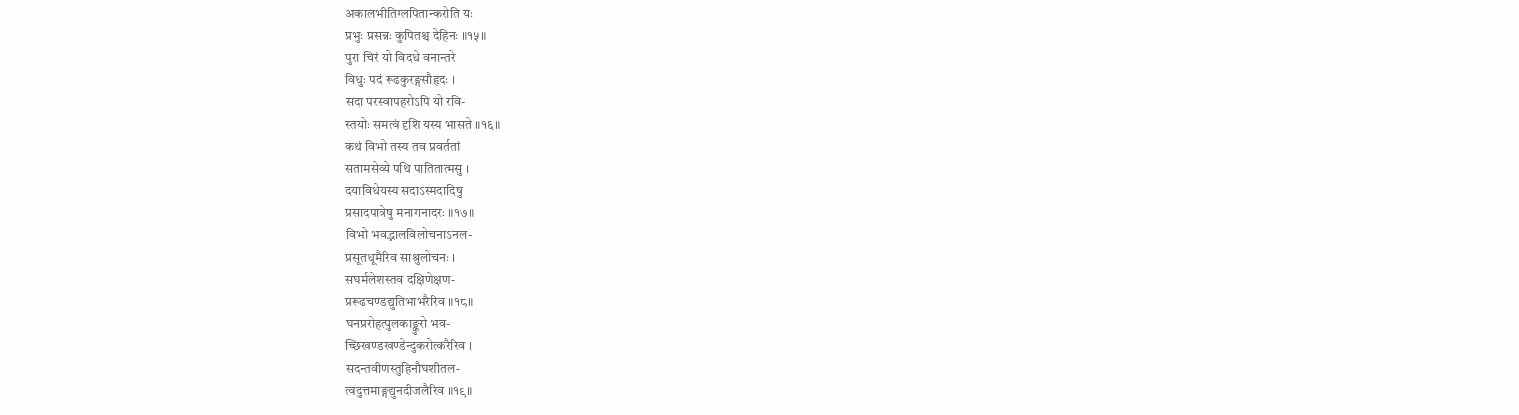अकालभीतिग्लपितान्करोति यः
प्रभुः प्रसन्नः कुपितश्च देहिनः ॥१५॥
पुरा चिरं यो विदधे वनान्तरे
विधुः पदं रूढकुरङ्गसौहृदः ।
सदा परस्वापहरोऽपि यो रवि-
स्तयोः समत्वं दृशि यस्य भासते ॥१६॥
कथं विभो तस्य तव प्रवर्ततां
सतामसेव्ये पथि पातितात्मसु ।
दयाविधेयस्य सदाऽस्मदादिषु
प्रसादपात्रेषु मनागनादरः ॥१७॥
विभो भवद्भालविलोचनाऽनल-
प्रसूतधूमैरिव साश्रुलोचनः ।
सघर्मलेशस्तव दक्षिणेक्षण-
प्ररूढचण्डद्युतिभाभरैरिव ॥१८॥
घनप्ररोहत्पुलकाङ्कुरो भव-
च्छिखण्डखण्डेन्दुकरोत्करैरिव ।
सदन्तवीणस्तुहिनौघशीतल-
त्वदुत्तमाङ्गद्युनदीजलैरिव ॥१९॥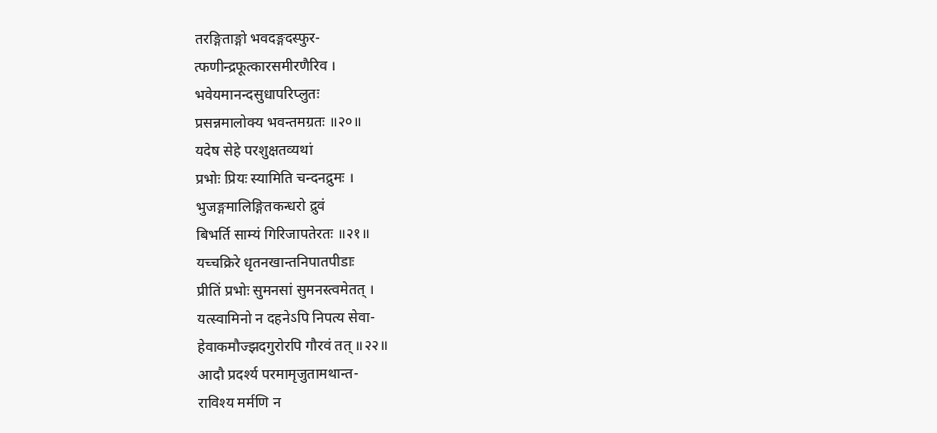तरङ्गिताङ्गो भवदङ्गदस्फुर-
त्फणीन्द्रफूत्कारसमीरणैरिव ।
भवेयमानन्दसुधापरिप्लुतः
प्रसन्नमालोक्य भवन्तमग्रतः ॥२०॥
यदेष सेहे परशुक्षतव्यथां
प्रभोः प्रियः स्यामिति चन्दनद्रुमः ।
भुजङ्गमालिङ्गितकन्धरो द्रुवं
बिभर्ति साम्यं गिरिजापतेरतः ॥२१॥
यच्चक्रिरे धृतनखान्तनिपातपीडाः
प्रीतिं प्रभोः सुमनसां सुमनस्त्वमेतत् ।
यत्स्वामिनो न दहनेऽपि निपत्य सेवा-
हेवाकमौज्झदगुरोरपि गौरवं तत् ॥२२॥
आदौ प्रदर्श्य परमामृजुतामथान्त-
राविश्य मर्मणि न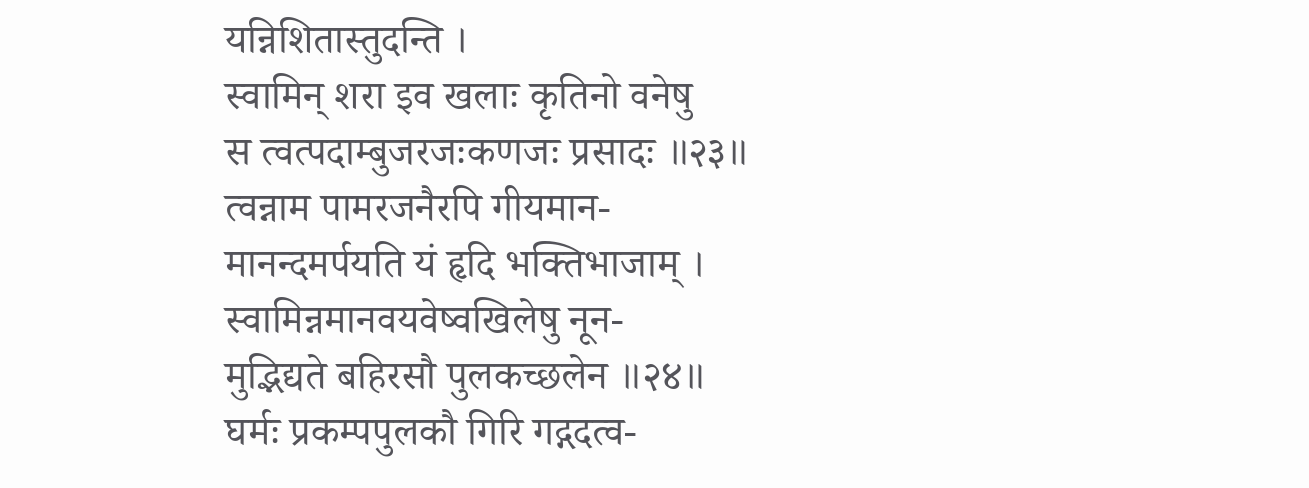यन्निशितास्तुदन्ति ।
स्वामिन् शरा इव खलाः कृतिनो वनेषु
स त्वत्पदाम्बुजरजःकणजः प्रसादः ॥२३॥
त्वन्नाम पामरजनैरपि गीयमान-
मानन्दमर्पयति यं हृदि भक्तिभाजाम् ।
स्वामिन्नमानवयवेष्वखिलेषु नून-
मुद्भिद्यते बहिरसौ पुलकच्छलेन ॥२४॥
घर्मः प्रकम्पपुलकौ गिरि गद्गदत्व-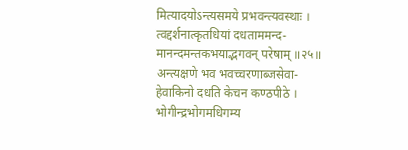मित्यादयोऽन्त्यसमये प्रभवन्त्यवस्थाः ।
त्वद्दर्शनात्कृतधियां दधताममन्द-
मानन्दमन्तकभयाद्भगवन् परेषाम् ॥२५॥
अन्त्यक्षणे भव भवच्चरणाब्जसेवा-
हेवाकिनो दधति केचन कण्ठपीठे ।
भोगीन्द्रभोगमधिगम्य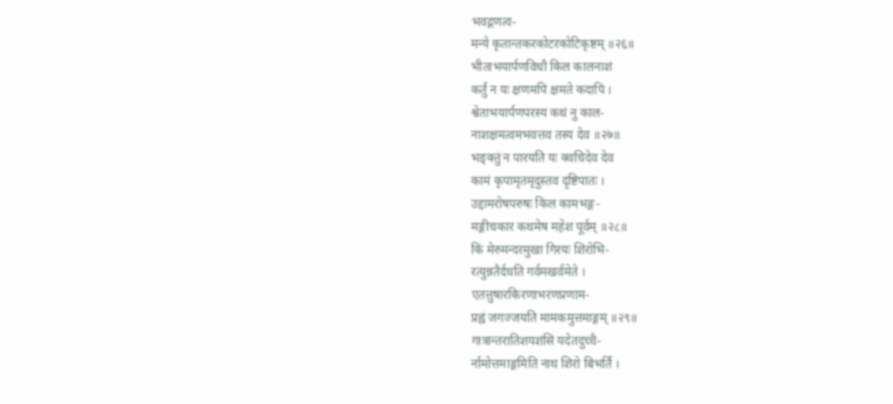भवद्गणत्व-
मन्ये कृतान्तकरकोटरकोटिकृष्टम् ॥२६॥
भीताभयार्पणविधौ किल कालनाशं
कर्तुं न यः क्षणमपि क्षमते कदापि ।
श्वेताभयार्पणपरस्य कथं नु काल-
नाशक्षमत्वमभवत्तव तस्य देव ॥२७॥
भङ्क्तुं न पारयति यः क्वचिदेव देव
कामं कृपामृतमृदुस्तव दृष्टिपातः ।
उद्दामरोषपरुषः किल कामभङ्ग-
मङ्गीचकार कथमेष महेश पूर्वम् ॥२८॥
किं मेरुमन्दरमुखा गिरयः शिरोभि-
रत्युन्नतैर्दधति गर्वमखर्वमेते ।
एतत्तुषारकिरणाभरणप्रणाम-
प्रह्वं जगज्जयति मामकमुत्तमाङ्गम् ॥२९॥
गात्रान्तरातिशयशंसि यदेतदुच्चै-
र्नामोत्तमाङ्गमिति नाथ शिरो बिभर्ति ।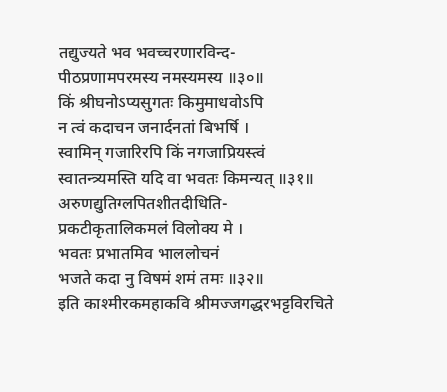तद्युज्यते भव भवच्चरणारविन्द-
पीठप्रणामपरमस्य नमस्यमस्य ॥३०॥
किं श्रीघनोऽप्यसुगतः किमुमाधवोऽपि
न त्वं कदाचन जनार्दनतां बिभर्षि ।
स्वामिन् गजारिरपि किं नगजाप्रियस्त्वं
स्वातन्त्र्यमस्ति यदि वा भवतः किमन्यत् ॥३१॥
अरुणद्युतिग्लपितशीतदीधिति-
प्रकटीकृतालिकमलं विलोक्य मे ।
भवतः प्रभातमिव भाललोचनं
भजते कदा नु विषमं शमं तमः ॥३२॥
इति काश्मीरकमहाकवि श्रीमज्जगद्धरभट्टविरचिते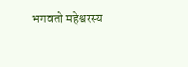भगवतो महेश्वरस्य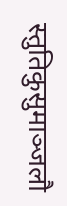स्तुतिकुसुमाञ्जलौ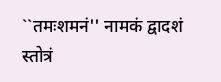``तमःशमनं'' नामकं द्वादशं स्तोत्रं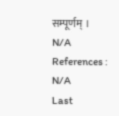सम्पूर्णम् ।
N/A
References : N/A
Last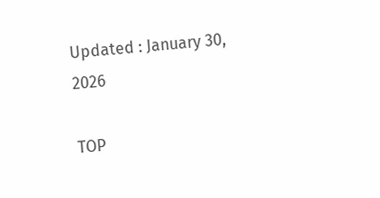Updated : January 30, 2026

TOP